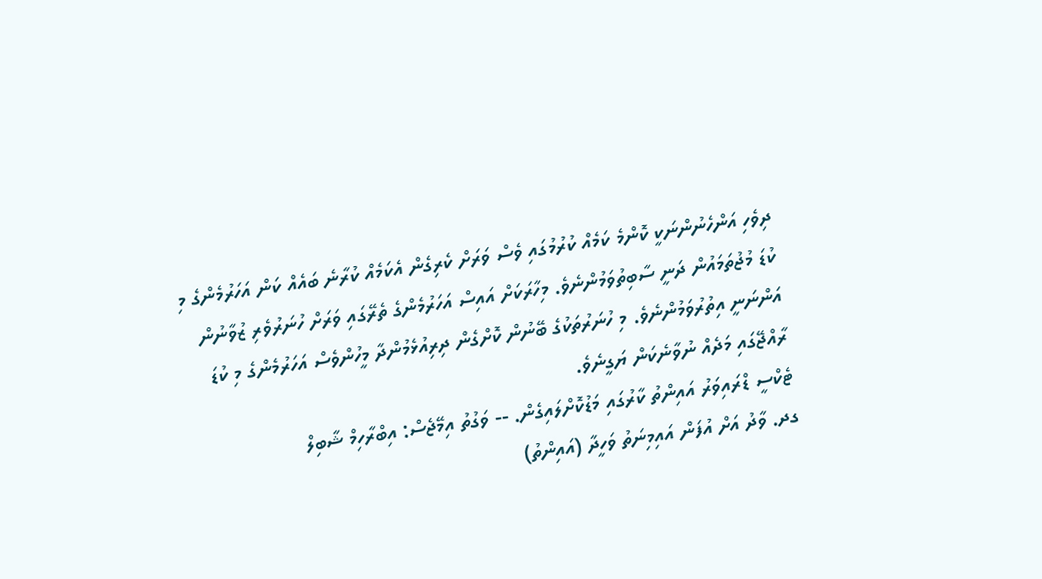ދިވެހި އަންހެނުންނަކީ ކޮންމެ ކަމެއް ކުރުމުގައި ވެސް ވަރަށް ކެރިގެން އެކަމެއް ކުރާނެ ބައެއް ކަން އަހަރުމެންގެ މި ކުޑަ މުޖުތަމައުން ދަނީ ސާބިތުވަމުންނެވެ. މިހާރަކަށް އައިސް އަހަރުމެންގެ ތެރޭގައި ވަރަށް ހުނަރުވެރި ޒުވާނުން އަންނަނީ އިތުރުވަމުންނެވެ. މި ހުނަރުތަކުގެ ބޭނުން ކޮށްގެން ދިރިއުޅެމުންދާ މީހުންވެސް އަހަރުމެންގެ މި ކުޑަ ރާއްޖޭގައި މަދެއް ނުވާނެކަން ޔަގީނެވެ.
ޓެކްސީ ޑްރައިވަރު އައިންތު ކާރުގައި މަޑުކޮށްލައިގެން. -- ވަގުތު އިމޭޖެސް: އިބްރާހިމް ޝާބިލް
ގދ. ވާދު އަށް އުފަން އައިމިނަތު ވަހީދާ (އައިންތު)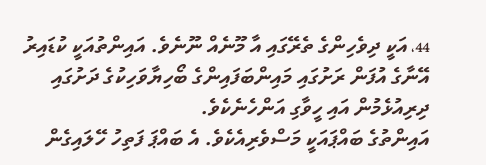44، އަކީ ދިވެހިންގެ ތެރޭގައި އާ މޫނެއް ނޫނެވެ. އައިންތުއަކީ ކުޑައިރު އޭނާގެ އުފަން ރަށުގައި މައިންބަފައިންގެ ބޯހިޔާވަހިކުގެ ދަށުގައި ދިރިއުޅެމުން އައި ހީވާގި އަންހެނެކެވެ.
އައިންތުގެ ބައްޕައަކީ މަސްވެރިއެކެވެ. އެ ބައްޕަ ފަތިހު ހޭލައިގެން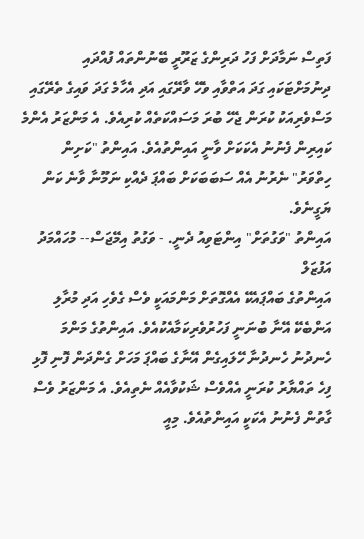ފަތިސް ނަމާދަށް ފަހު ދަރިންގެ ޒަރޫރީ ބޭނުންތައް ފުއްދައި ދިނުމަށްޓަކައި ގަދަ އަތްވާއި ވެހޭ ވާރޭގައި އަދި އެހާމެ ގަދަ ވައިގެ ތެރޭގައި މަސްވެރިއަކު ކުރަން ޖެހޭ ބުރަ މަސައްކަތެއް ކުރިއެވެ. އެ މަންޒަރު އެންމެ ކައިރިން ފެނުނު އެކަކަށް ވާނީ އައިންތުއެވެ. އައިންތު "ކަށިން ހިތްވަރު" ނެރުނު އެއް ސަބަބަކަށް ބައްޕަ ދެއްކި ނަމޫނާ ވާނެ ކަން ޔަގީނެވެ.
އައިންތު "ވަގުތަށް" އިންޓަވިއު ދެނީ. - ވަގުތު އިމޭޖަސް-- މުހައްމަދު އަފުޒަލް
އައިންތުގެ ބައްޕައެކޭ އެއްގޮތަށް މަންމައަކީ ވެސް ގެވެހި އަދި މުރާލި އަންބެކޭ އޭނާ ބުނަނީ ފަހުރުވެރިކަމާއެކުއެވެ. އައިންތުގެ މަންމަ ހެނދުނު ހެނދުނާ ހޭލައިގެން އޭނާގެ ބައްޕަ މަހަށް ގެންދަން ފޮނި ފޮޅި ފިހެ ތައްޔާރު ކުރަނީ އެއްވެސް ޝަކުވާއެއް ނެތިއެވެ. އެ މަންޒަރު ވެސް ގާތުން ފެނުނު އެކަކީ އައިންތުއެވެ. މިއީ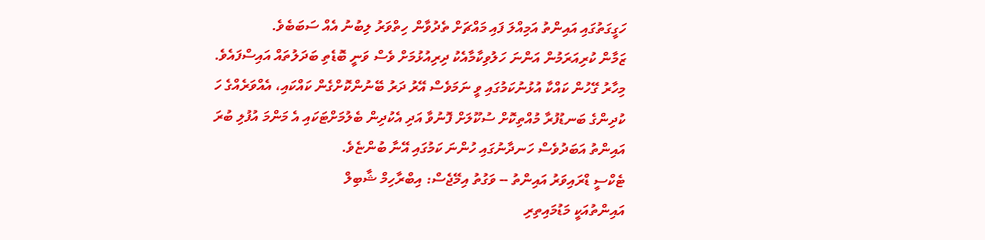ހަގީގަތުގައި އައިންތު އަމިއްލަ ފައި މައްޗަށް ތެދުވާން ހިތްވަރު ލިބުނު އެއް ސަބަބެވެ.
ޒަމާން ކުރިއަރަމުން އަންނަ ހަލުވިކާމާއެކު ދިރިއުޅުމަށް ވެސް ވަނީ ބޮޑެތި ބަދަލުތައް އައިސްފައެވެ.
މިހާރު ގޭހުން ކައްކާ އުޅުނުކަމުގައި ވީ ނަމަވެސް އޭރު ދަރު ބޭނުންކޮށްގެން ކައްކައި، އެއްވަރެއްގެ ހަ ކުދިންގެ ބަނޑުފުރާ މުއްތިކޮށް ސުކޫލަށް ފޮނުވާ އަދި އެކުދިން ބެލުމަށްޓަކައި އެ މަންމަ އުފުލި ބުރަ އައިންތު އަބަދުވެސް ހަނދާނުގައި ހުންނަ ކަމުގައި އޭނާ ބުންޏެވެ.
ޓެކްސީ ޑްރައިވަރު އައިންތު -- ވަގުތު އިމޭޖެސް: އިބްރާހިމް ޝާބިލް
އައިންތުއަކީ މަޑުމައިތިރި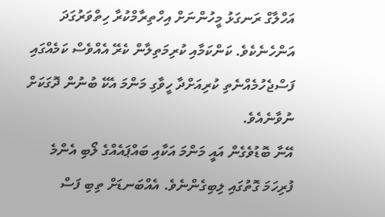އަހްލާގް ރަނގަޅު މީހުންނަށް އިހްތިރާމްކުރާ ހިތްވަރުގަދަ އަންހެނެކެވެ. ކަންކަމާއި ކުރިމަތިލާން ކެރޭ އެއްވެސް ކަމެއްގައި ފަސްޖެހުމެއްނެތި ކުރިއަށްދާ ހީވާގި މަންމަ އެކޭ ބުނުން ދޮގަކަށް ނުވާނެއެވެ.
އޭނާ ބޮޑުވެގެން އައީ މަންމަ އަކާއި ބައްޕައެއްގެ ލޯބި އެންމެ ފުރިހަމަ ގޮތުގައި ލިބިގެންނެވެ. އެއްބަނޑަށް ތިބި ފަސް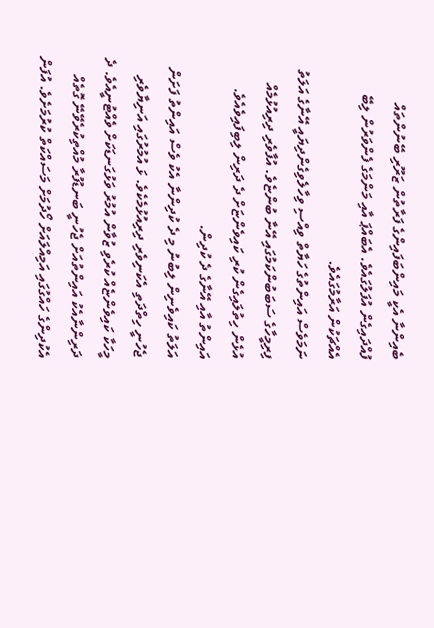ބެއިންނާ އެކީ މައިންބަފައިންގެ ފަރާތުން ޒަރޫރި ބޭނުންތައް ފުއްދައިގެން އުފަލުގައެވެ. އެބައްޕަ އާއި މަންމަގެ ފެންވަރުން ލިބޭ އެއްޗަކުން އަރާމުގައެވެ.
ނަމަވެސް އައިންތުގެ ހަޔާތް ވިއްސި ވިހާލެވިގެންދިޔައީ އޭނާގެ އަލަތު ފިރިމީހާގެ ސަބަބުންކަމުގައި އޭނާ ބުންޏެވެ. އުފާވެރި ދިރިއުޅުމެއް އުޅެން ހިތުލައިގެން ކުރި ކައިވެންޏަށް ދެ ދަރިން ލިބިފައިވެއެވެ.
އައިންތު އާއި އޭނާގެ ދެ ކުދިން.
އަލަތު ކައިވެނިން ލިބުނު މި ދެ ކުދިންނާ އެކު ވެސް އައިންތު ފަށަން ޖެހުނީ ހިތްދަތި އެކަނިވެރި ދިރިއުޅުމެކެވެ. ޅަ އުމުރުގައި އަނިޔާވެރި މީހަކާ ކައިވެންޏެއް ކުރެވި ޒުވާން އުމުރު ވަޅުގަނޑަކަށް ވެއްޓުނީއެވެ. ދެ ދަރިންނާއެކު އައިންތުއަށް ޖެހުނީ ބަނޑުފުރާ މުއްތިކުރެވޭނޭ ގޮތެއް އެކުދިންގެ ހައްގުގައި އަމިއްލައަށް ހޯދުމަށް މަސައްކަތް ކުރުމަށެވެ. އުފަން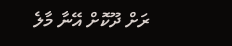ރަށް ދޫކޮށް އޭނާ މާލެ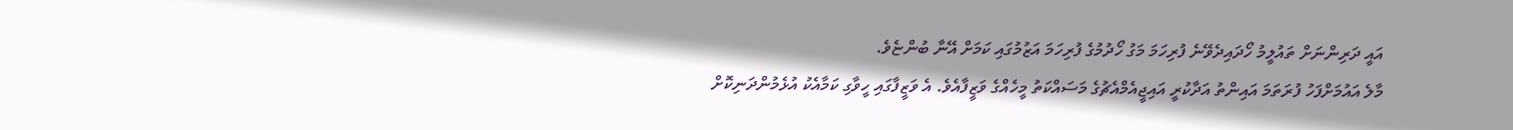އައީ ދަރިންނަށް ތައުލީމު ހޯދައިދެވޭނެ ފުރިހަމަ މަގު ހޯދުމުގެ ފުރިހަމަ އަޒުމުގައި ކަމަށް އޭނާ ބުންޏެވެ.
މާލެ އައުމަށްފަހު ފުރަތަމަ އައިންތު އަދާކުރީ އައިޖީއެމްއެޗުގެ މަސައްކަތު މީހެއްގެ ވަޒީފާއެވެ. އެ ވަޒީފާގައި ހީވާގި ކަމާއެކު އުޅެމުންދަނިކޮށް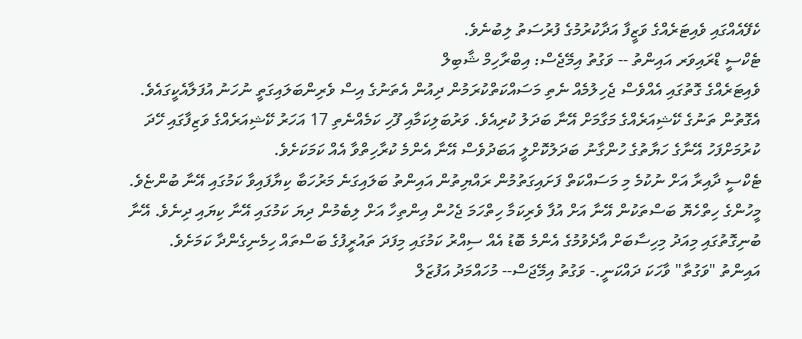ކެފޭއެއްގައި ވެއިޓަރެއްގެ ވަޒީފާ އަދާކުރުމުގެ ފުރުސަތު ލިބުނެވެ.
ޓެކްސީ ޑްރައިވަރ އައިންތު -- ވަގުތު އިމޭޖެސް: އިބްރާހިމް ޝާބިލް
ވެއިޓަރެއްގެ ގޮތުގައި އެއްވެސް ޖެހިލުމެއް ނެތި މަސައްކަތްކުރަމުން ދިއުން އެތަނުގެ އިސް ވެރިންބަލައިގަތީ ނުހަނު އުފަލާއެކީގައެވެ. އެގޮތުން ތަނުގެ ކޭޝިއަރެއްގެ މަގާމަށް އޭނާ ބަދަލު ކުރިއެވެ. ވަރުބަލިކަމާއި ފޫހި ކަމެއްނެތި 17 އަހަރު ކޭޝިއަރެއްގެ ވަޒިފާގައި ހޭދަ ކުރުމަށްފަހު އޭނާގެ ހަޔާތުގެ ހުންގާނު ބަދަލުކޮށްލީ އަބަދުވެސް އޭނާ އެންމެ ކުރާހިތްވާ އެއް ކަމަކަށެވެ.
ޓެކްސީ ދާއިރާ އަށް ނުކުމެ މި މަސައްކަތް ފަށައިގަތުމުން ރައްޔިތުން އައިންތު ބަލައިގަނެ މަރުހަބާ ކިޔާފައިވާ ކަމުގައި އޭނާ ބުންޏެވެ. މީހުންގެ ހިތްހެޔޮ ބަސްތަކުން އޭނާ އަށް އުފާ ވެރިކަމާ ހިތްހަމަ ޖެހުން އިންތިހާ އަށް ލިބެމުން ދިޔަ ކަމުގައި އޭނާ ކިޔައި ދިނެވެ. އޭނާ ބުނިގޮތުގައި މިއަދު މިހިސާބަށް އާދެވުމުގެ އެންމެ ބޮޑު އެއް ސިއްރު ކަމުގައި މިފަދަ ތައުރީފުގެ ބަސްތައް ހިމެނިގެންދާ ކަމަށެވެ.
އައިންތު "ވަގުތާ" ވާހަކަ ދައްކަނީ.- ވަގުތު އިމޭޖަސް-- މުހައްމަދު އަފުޒަލް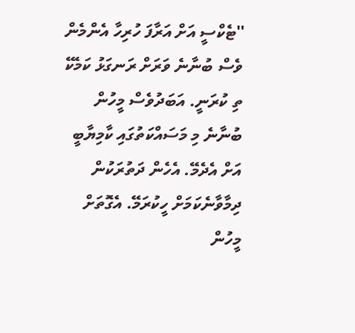''ޓެކްސީ އަށް އަރާފަ ހުރިހާ އެންމެން ވެސް ބުނާނެ ވަރަށް ރަނގަޅު ކަމެކޭ ތި ކުރަނީ. އަބަދުވެސް މީހުން ބުނާނެ މި މަސައްކަތުގައި ކާމިޔާބީ އަށް އެދެމޭ. އެހެން ދަތުރަކުން ދިމާވާނެކަމަށް ހީކުރަމޭ. އެގޮތަށް މީހުން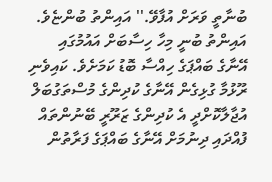ބުނާތީ ވަރަށް އުފާވޭ.'' އައިންތު ބުންޏެވެ.
އައިންތު ބުނީ މިހާ ހިސާބަށް އައުމުގައި އޭނާގެ ބައްޕަގެ ހިއްސާ ބޮޑު ކަމަށެވެ. ކައިވެނި ރޫޅުމާ ގުޅިގެން އޭނާގެ ކުދިންގެ މުސްތަގުބަލް އުޖާލާކޮށްދީ އެ ކުދިންގެ ޒަރޫރީ ބޭނުންތައް ފުއްދައި ދިނުމަށް އޭނާގެ ބައްޕަގެ ފަރާތުން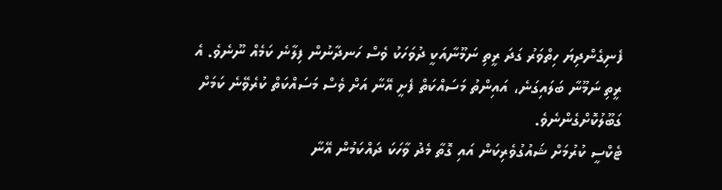ފެނިގެންދިޔަ ހިތްވަރު ގަދަ ރީތި ނަމޫނާއަކީ ދުވަހަކު ވެސް ހަނދާނުން ފިލާނެ ކަމެއް ނޫނެވެ. އެ ރީތި ނަމޫނާ ބަލައިގަނެ، އައިންތު މަސައްކަތް ފެށީ އޭނާ އަށް ވެސް މަސައްކަތް ކުރެވޭނެ ކަމަށް ގަބޫލުކޮށްގެންނެވެ.
ޓެކްސީ ކުރުމަށް ޝައުގުވެރިކަން އައި ގޮތާ މެދު ވާހަކަ ދައްކަމުން އޭނާ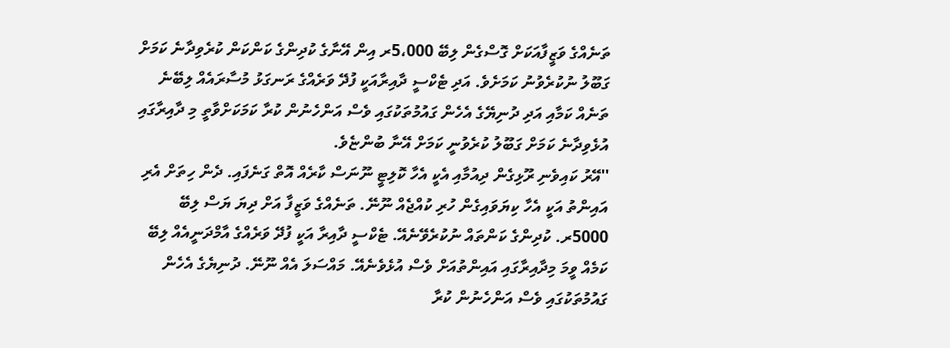ތަނެއްގެ ވަޒީފާއަކަށް ގޮސްގެން ލިބޭ 5،000ރ އިން އޭނާގެ ކުދިންގެ ކަންކަން ކުރެވިދާނެ ކަމަށް ގަބޫލު ނުކުރެވުނު ކަމަށެވެ. އަދި ޓެކްސީ ދާއިރާއަކީ ފުދޭ ވަރެއްގެ ރަނގަޅު މުސާރައެއް ލިބޭނެ ތަނެއް ކަމާއި އަދި ދުނިޔޭގެ އެހެން ގައުމުތަކުގައި ވެސް އަންހެނުން ކުރާ ކަމަކަށްވާތީ މި ދާއިރާގައި އުޅެވިދާނެ ކަމަށް ގަބޫލު ކުރެވުނީ ކަމަށް އޭނާ ބުންޏެވެ.
''އޭރު ކައިވެނި ރޫޅިގެން ދިއުމާއި އެކީ އެހާ ކޮލިޓީ ނޫނަސް ކާރެއް އޮތް ގަނެފައި. ދެން ހިތަށް އެރި އައިންތު އަކީ އެހާ ކިޔަވައިގެން ހުރި ކުއްޖެއް ނޫނޭ. ތަނެއްގެ ވަޒީފާ އަށް ދިޔަ ޔަސް ލިބޭ 5000ރ. ކުދިންގެ ކަންތައް ނުކުރެވޭނެއޭ. ޓެކްސީ ދާއިރާ އަކީ ފުދޭ ވަރެއްގެ އާމްދަނީއެއް ލިބޭ ކަމެއް ވީމަ މިދާއިރާގައި އައިންތުއަށް ވެސް އުޅެވެނެއޭ. މައްސަލަ އެއް ނޫނޭ. ދުނިޔެގެ އެހެން ގައުމުތަކުގައި ވެސް އަންހެނުން ކުރާ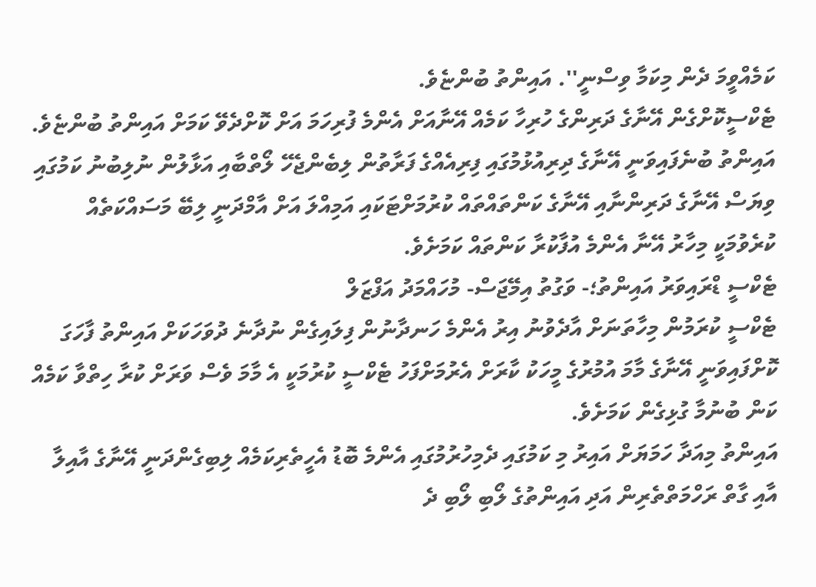ކަމެއްވީމަ ދެން މިކަމާ ވިސްނީ''. އައިންތު ބުންޏެވެ.
ޓެކްސީކޮށްގެން އޭނާގެ ދަރިންގެ ހުރިހާ ކަމެއް އޭނާއަށް އެންމެ ފުރިހަމަ އަށް ކޮށްދެވޭ ކަމަށް އައިންތު ބުންޏެވެ. އައިންތު ބުނެފައިވަނީ އޭނާގެ ދިރިއުޅުމުގައި ފިރިއެއްގެ ފަރާތުން ލިބެންޖެހޭ ލޯތްބާއި އަޅާލުން ނުލިބުނު ކަމުގައި ވިޔަސް އޭނާގެ ދަރިންނާއި އޭނާގެ ކަންތައްތައް ކުރުމަށްޓަކައި އަމިއްލަ އަށް އާމްދަނީ ލިބޭ މަސައްކަތެއް ކުރެވުމަކީ މިހާރު އޭނާ އެންމެ އުފާކުރާ ކަންތައް ކަމަށެވެ.
ޓެކްސީ ޑްރައިވަރު އައިންތު؛- ވަގުތު އިމޭޖަސް- މުހައްމަދު އަފްޒަލް
ޓެކްސީ ކުރަމުން މިހާތަނަށް އާދެވުނު އިރު އެންމެ ހަނދާނުން ފިލައިގެން ނުދާނެ ދުވަހަކަށް އައިންތު ފާހަގަ ކޮށްފައިވަނީ އޭނާގެ މާމަ އުމުރުގެ މީހަކު ކާރަށް އެރުމަށްފަހު ޓެކްސީ ކުރުމަކީ އެ މާމަ ވެސް ވަރަށް ކުރާ ހިތްވާ ކަމެއް ކަން ބުނުމާ ގުޅިގެން ކަމަށެވެ.
އައިންތު މިއަދާ ހަމަޔަށް އައިރު މި ކަމުގައި ދެމިހުރުމުގައި އެންމެ ބޮޑު އެހީތެރިކަމެއް ލިބިގެންދަނީ އޭނާގެ އާއިލާ އާއި ގާތް ރަހްމަތްތެރިން އަދި އައިންތުގެ ލޯބި ލޯބި ދެ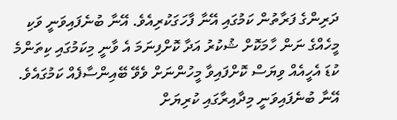ދަރިންގެ ފަރާތުން ކަމުގައި އޭނާ ފާހަގަކުރިއެވެ. އޭނާ ބުނެފައިވަނީ ވަކި މީހެއްގެ ނަން ހާމަކޮށް ޝުކުރު އަދާ ކޮށްފިނަމަ އެ ވާނީ މިކަމުގައި ކިތަންމެ ކުޑަ އެހީއެއް ވިޔަސް ކޮށްފައިވާ މީހުންނަށް ވެވޭ ބޭއިންސާފެއް ކަމުގައެވެ. އޭނާ ބުނެފައިވަނީ މިދާއިރާގައި ކުރިޔަށް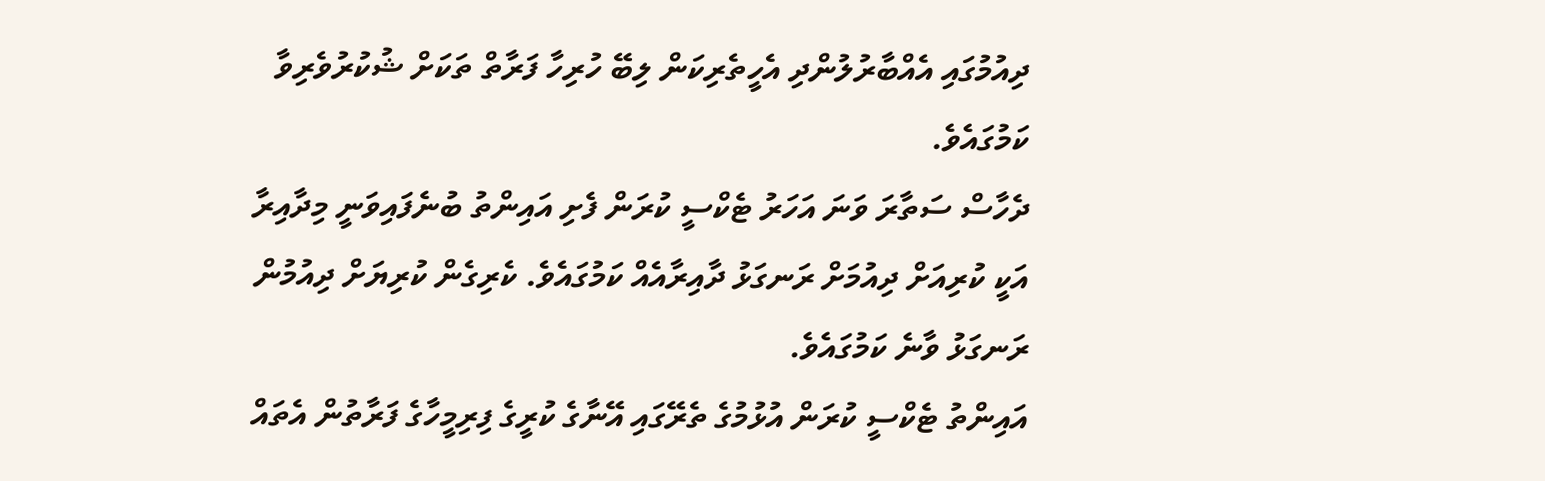ދިއުމުގައި އެއްބާރުލުންދި އެހީތެރިކަން ލިބޭ ހުރިހާ ފަރާތް ތަކަށް ޝުކުރުވެރިވާ ކަމުގައެވެ.
ދެހާސް ސަތާރަ ވަނަ އަހަރު ޓެކްސީ ކުރަން ފެށި އައިންތު ބުނެފައިވަނީ މިދާއިރާ އަކީ ކުރިއަށް ދިއުމަށް ރަނގަޅު ދާއިރާއެއް ކަމުގައެވެ. ކެރިގެން ކުރިޔަށް ދިއުމުން ރަނގަޅު ވާނެ ކަމުގައެވެ.
އައިންތު ޓެކްސީ ކުރަން އުޅުމުގެ ތެރޭގައި އޭނާގެ ކުރީގެ ފިރިމީހާގެ ފަރާތުން އެތައް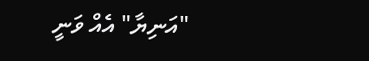"އަނިޔާ" އެއް ވަނީ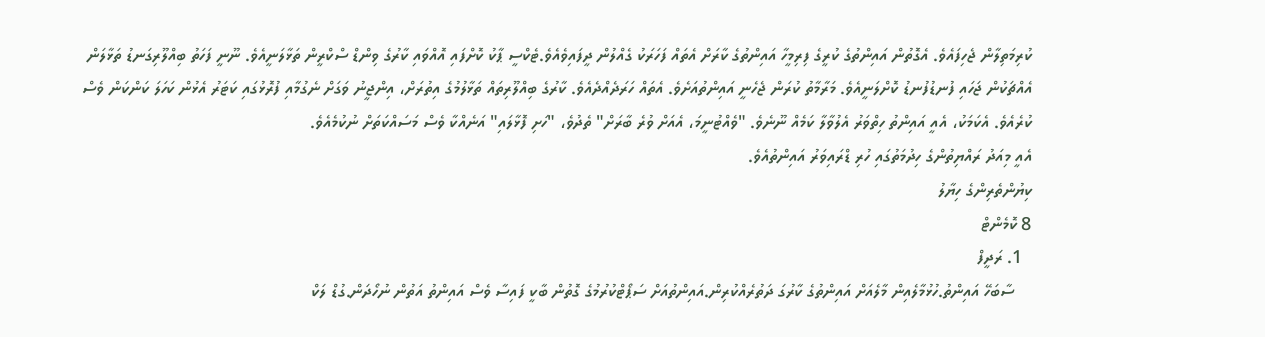ކުރިމަތިލާން ޖެހިފައެވެ. އެގޮތުން އައިންތުގެ ކުރީގެ ފިރިމީހާ އައިންތުގެ ކާރަށް އެތައް ފަހަރަކު ގެއްލުން ދީފައިވެއެވެ.ޓެކްސީ ޕާކު ކޮށްފައި އޮއްވައި ކާރުގެ ވިންޑް ސްކްރީން ތަޅާލަނީއެވެ. ނޫނީ ފަހަތު ބިއްލޫރިގަނޑު ތަޅާލަން އެއްޗަކުން ޖަހައި ފުނޑުފުނޑު ކޮށްލަނީއެވެ. މަރާމާތު ކުރަން ޖެހެނީ އައިންތުއަށެވެ. އެތައް ހަރަދެއްދެއެވެ. ކާރުގެ ބިއްލޫރިތައް ތަޅާލުމުގެ އިތުރަށް، އިންޖީނު ވަގަށް ނެގުމާއި ފުރޮޅުގައި ކަޓަރު އެޅުން ކަހަލަ ކަންކަން ވެސް ކުރެއެވެ. އެކަމަކު، އެއީ އައިންތު ހިތްވަރު އެލުވާލާ ކަމެއް ނޫނެވެ. "ވެއްޓުނީމަ، އެއަށް ވުރެ ބާރަށް" ތެދުވެ، "ހަށި ފޮޅާލައި" އަނެއްކާ ވެސް މަސައްކަތަށް ނުކުމެއެވެ.
އެއީ މިއަދު ރައްޔިތުންގެ ހިދުމަތުގައި ހުރި ޑްރައިވަރު އައިންތުއެވެ.
ކިޔުންތެރިންގެ ހިޔާލު
8 ކޮމެންޓް
  1. ރަދީފް
    ސާބަހޭ އައިންތު.ހުޅުމާލެއިން މާލެއަށް އައިންތުގެ ކާރުގަ ދަތުރެއްކުރިން.އައިންތުއަށް ސަޕޯޓްކުރުމުގެ ގޮތުން ބާކީ ފައިސާ ވެސް އައިންތު އަތުން ނުހޯދަން.ގުޑް ލަކް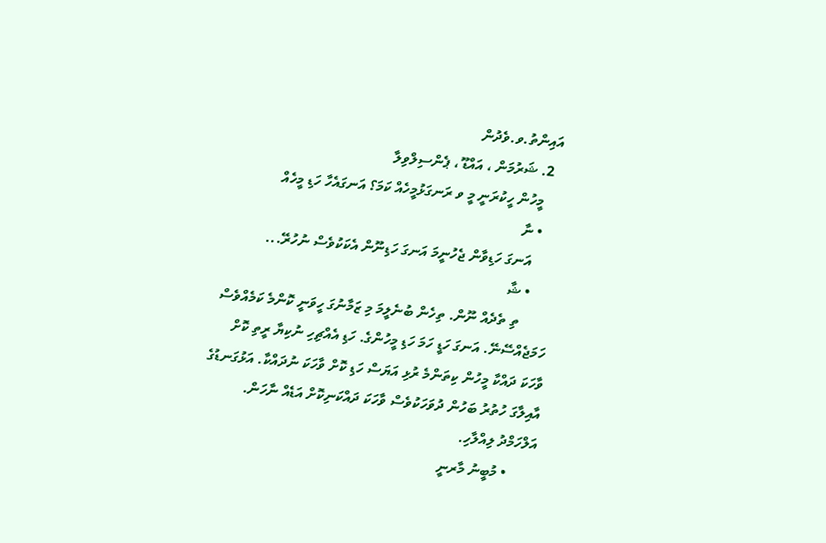އައިންތު.ވ.ވެދުން
  2. ޝަރުމަން ، އައްޑޫ ، ޕެންސިލްވިލާ
    މީހުން ހީކުރަނީ މީ ވ ރަނގަޅުމީހެއް ކަމަ؟ އަނގައެހާ ހަޑި މީހެއް
    • ނާ
      އަނގަ ހަޑިވާން ޖެހުނީމަ އަނގަ ހަޑިނޫން އެކަކުވެސް ނުހުރޭ...
      • ޝާ
        ތި ތެދެއް ނޫން. ތިހެން ބުނެލީމަ މި ޒަމާނުގަ ހީވަނީ ކޮންމެ ކަމެއްވެސް ހަމަޖެއްސޭނޭ. އަނގަ ހަޑީ ހަމަ ހަޑި މީހުންގެ. ހަޑި އެއްޗިހި ނުކިޔާ ރީތި ކޮށް ވާހަކަ ދައްކާ މީހުން ކިތަންމެ ރުޅި އަޔަސް ހަޑި ކޮށް ވާހަކަ ނުދައްކާ. އަޅުގަނޑުގެ އާއިލާގަ ހުތުރު ބަހުން ދުވަހަކުވެސް ވާހަކަ ދައްކަނިކޮށް އަޑެއް ނާހަން. އަލްހަމްދު ލިއްލާހި.
        • މުބީނު މާރނީ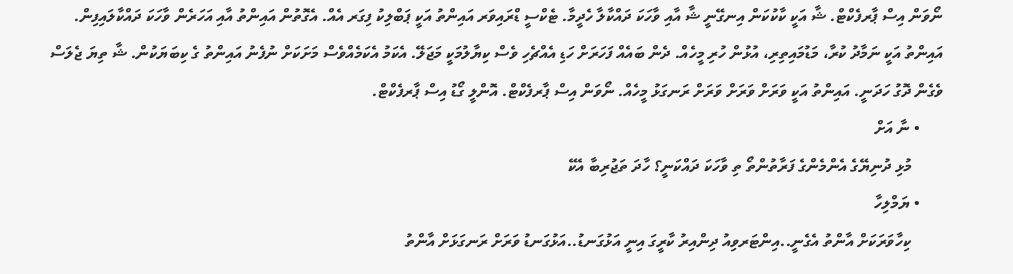ނޯވަން އިސް ޕާރފެކްޓް. ޝާ އަކީ ކާކުކަން އިނގޭނީ ޝާ އާއި ވާހަކަ ދައްކާލާ ހެދީމާ. ޓެކްސީ ޑްރައިވަރ އައިންތު އަކީ ޕަބްލިކު ފިގަރ އެއް. އެގޮތުން އައިންތު އާއި އަހަރެން ވާހަކަ ދައްކާލައިފިން. އައިންތު އަކީ ނަމާދު ކުރާ، މަޑުމައިތިރި، އުޅުން ހުރި މީހެއް. ދެން ބައެއް ފަހަރަށް ހަޑި އެއްޗެހި ވެސް ކިޔާލުމަކީ މަޖަލޭ. އެކަމު އެކަމެއްވެސް މަށަކަށް ނުފެނު އައިންތު ގެ ކިބަޔަކުން. ޝާ ތިޔަ ޖެލަސް ވެގެން ދޮގު ހަދަނީ. އައިންތު އަކީ ވަރަށް ވަރަށް ވަރަށް ރަނގަޅު މީހެއް. ނޯވަން އިސް ޕާރފެކްޓް. އޮންލީ ގޯޑު އިސް ޕާރފެކްޓް.
      • ނާ އަށް
        މުޅި ދުނިޔޭގެ އެންމެންގެ ފަރާތުންތޯ ތި ވާހަކަ ދައްކަނީ؟ ހާދަ ތަޖުރިބާ އެކޭ
      • ޔަމްލިހާ
        ކިހާވަރަކަށް އާންތު އެގެނީ..އިންޓަރވިއު ދިންއިރު ކާރީގަ އިނީ އަޅުގަނޑު..އަޅުގަނޑު ވަރަށް ރަނގަޅަށް އާންތު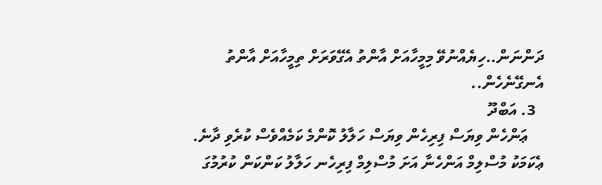ދަންނަން..ހިޔެއްނުވޭ މިމީހާއަށް އާންތު އެގޭވަރަށް ތިމީހާއަށް އާންތު އެނގޭނެހެން..
  3. އަބްދޫ
    ޢަންހެން ވިޔަސް ފިރިހެން ވިޔަސް ހަލާލު ކޮންމެ ކަމެއްވެސް ކުރެވި ދާނެ. ޢެކަމަކު މުސްލިމް އަންހެނާ އަށަ މުސްލިމް ފިރިހެނ ހަލާލު ކަންކަން ކުރުމުގަ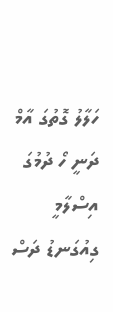ހަލާލު ގޮތުގަ އާމް ދަނީ ހޯ ދުމުގަ އިސްލާމީ ގިއުގަނޑު ދަސް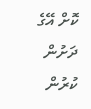ކޮށް އޭގެ ދަށުން ކުރުން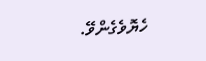ހެޔޮވެގެންވޭ.